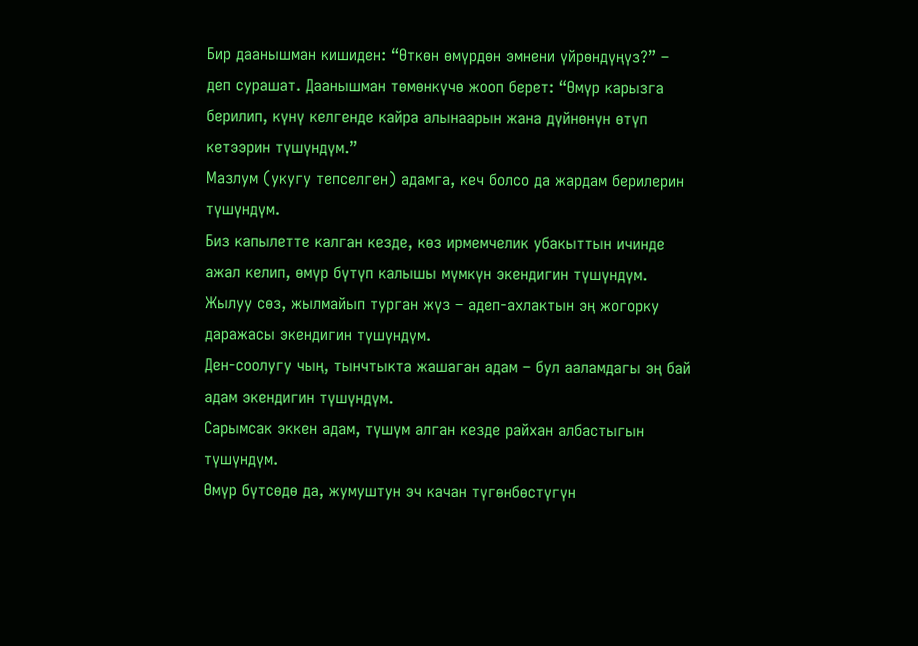Бир даанышман кишиден: “Өткөн өмүрдөн эмнени үйрөндүңүз?” – деп сурашат. Даанышман төмөнкүчө жооп берет: “Өмүр карызга берилип, күнү келгенде кайра алынаарын жана дүйнөнүн өтүп кетээрин түшүндүм.”
Мазлум (укугу тепселген) адамга, кеч болсо да жардам берилерин түшүндүм.
Биз капылетте калган кезде, көз ирмемчелик убакыттын ичинде ажал келип, өмүр бүтүп калышы мүмкүн экендигин түшүндүм.
Жылуу сөз, жылмайып турган жүз – адеп-ахлактын эң жогорку даражасы экендигин түшүндүм.
Ден-соолугу чың, тынчтыкта жашаган адам – бул ааламдагы эң бай адам экендигин түшүндүм.
Сарымсак эккен адам, түшүм алган кезде райхан албастыгын түшүндүм.
Өмүр бүтсөдө да, жумуштун эч качан түгөнбөстүгүн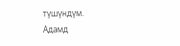түшүндүм.
Адамд